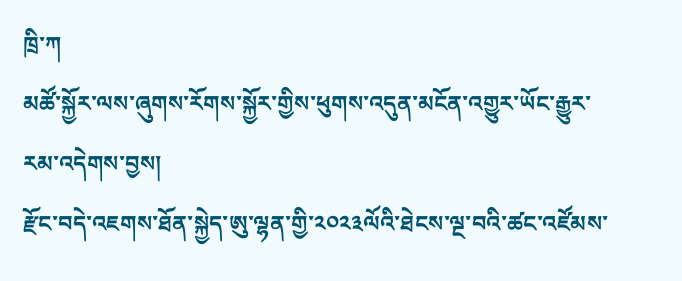ཁྲི་ཀ
མཚོ་སྐྱོར་ལས་ཞུགས་རོགས་སྐྱོར་གྱིས་ཕུགས་འདུན་མངོན་འགྱུར་ཡོང་རྒྱུར་རམ་འདེགས་བྱས།
རྫོང་བདེ་འཇགས་ཐོན་སྐྱེད་ཨུ་ལྷན་གྱི་༢༠༢༣ལོའི་ཐེངས་ལྔ་བའི་ཚང་འཛོམས་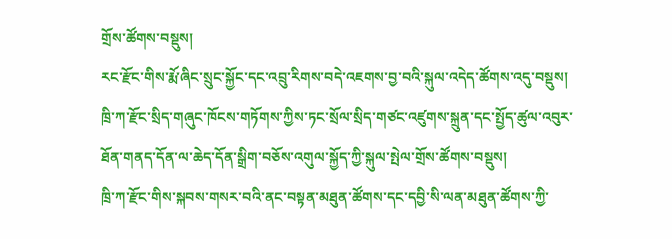གྲོས་ཚོགས་བསྡུས།
རང་རྫོང་གིས་རྨོ་ཞིང་སྲུང་སྐྱོང་དང་འབྲུ་རིགས་བདེ་འཇགས་བྱ་བའི་སྐུལ་འདེད་ཚོགས་འདུ་བསྡུས།
ཁྲི་ཀ་རྫོང་སྲིད་གཞུང་ཁོངས་གཏོགས་ཀྱིས་ཏང་སྲོལ་སྲིད་གཙང་འཛུགས་སྐྲུན་དང་སྤྱོད་ཚུལ་འབུར་ཐོན་གནད་དོན་ལ་ཆེད་དོན་སྒྲིག་བཅོས་འགུལ་སྐྱོད་ཀྱི་སྐུལ་སྤེལ་གྲོས་ཚོགས་བསྡུས།
ཁྲི་ཀ་རྫོང་གིས་སྐབས་གསར་བའི་ནང་བསྟན་མཐུན་ཚོགས་དང་དབྱི་སི་ལན་མཐུན་ཚོགས་ཀྱི་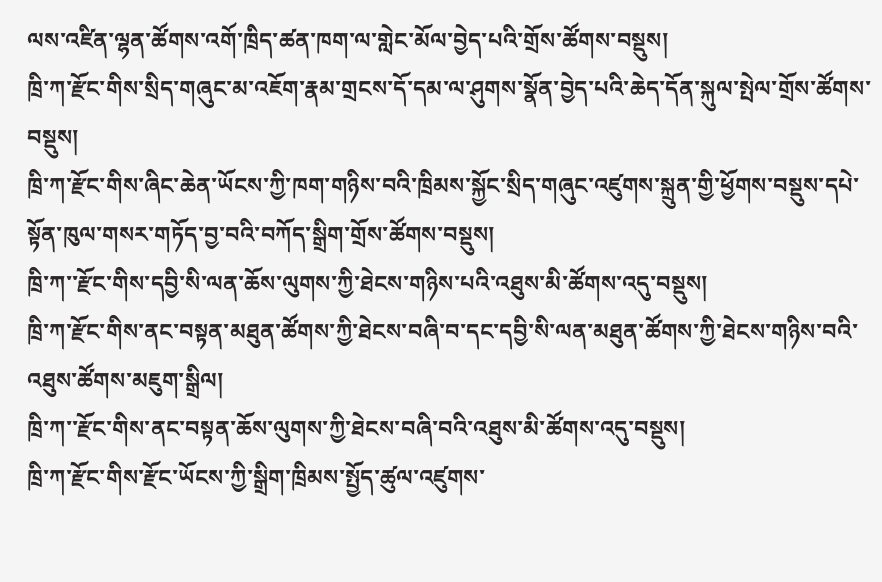ལས་འཛིན་ལྷན་ཚོགས་འགོ་ཁྲིད་ཚན་ཁག་ལ་གླེང་མོལ་བྱེད་པའི་གྲོས་ཚོགས་བསྡུས།
ཁྲི་ཀ་རྫོང་གིས་སྲིད་གཞུང་མ་འཇོག་རྣམ་གྲངས་དོ་དམ་ལ་ཤུགས་སྣོན་བྱེད་པའི་ཆེད་དོན་སྐུལ་སྤེལ་གྲོས་ཚོགས་བསྡུས།
ཁྲི་ཀ་རྫོང་གིས་ཞིང་ཆེན་ཡོངས་ཀྱི་ཁག་གཉིས་བའི་ཁྲིམས་སྐྱོང་སྲིད་གཞུང་འཛུགས་སྐྲུན་གྱི་ཕྱོགས་བསྡུས་དཔེ་སྟོན་ཁུལ་གསར་གཏོད་བྱ་བའི་བཀོད་སྒྲིག་གྲོས་ཚོགས་བསྡུས།
ཁྲི་ཀ་་རྫོང་གིས་དབྱི་སི་ལན་ཆོས་ལུགས་ཀྱི་ཐེངས་གཉིས་པའི་འཐུས་མི་ཚོགས་འདུ་བསྡུས།
ཁྲི་ཀ་རྫོང་གིས་ནང་བསྟན་མཐུན་ཚོགས་ཀྱི་ཐེངས་བཞི་བ་དང་དབྱི་སི་ལན་མཐུན་ཚོགས་ཀྱི་ཐེངས་གཉིས་བའི་འཐུས་ཚོགས་མཇུག་སྒྲིལ།
ཁྲི་ཀ་་རྫོང་གིས་ནང་བསྟན་ཆོས་ལུགས་ཀྱི་ཐེངས་བཞི་བའི་འཐུས་མི་ཚོགས་འདུ་བསྡུས།
ཁྲི་ཀ་རྫོང་གིས་རྫོང་ཡོངས་ཀྱི་སྒྲིག་ཁྲིམས་སྤྱོད་ཚུལ་འཛུགས་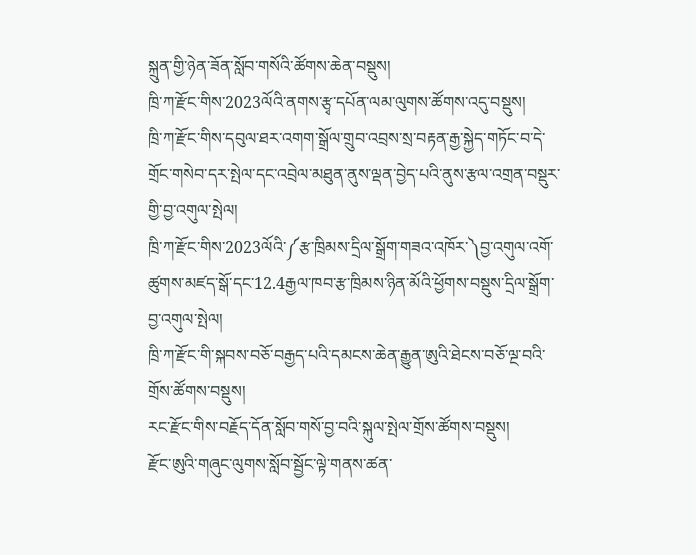སྐྲུན་གྱི་ཉེན་ཟོན་སློབ་གསོའི་ཚོགས་ཆེན་བསྡུས།
ཁྲི་ཀ་རྫོང་གིས་2023ལོའི་ནགས་རྩྭ་དཔོན་ལམ་ལུགས་ཚོགས་འདུ་བསྡུས།
ཁྲི་ཀ་རྫོང་གིས་དབུལ་ཐར་འགག་སྒྲོལ་གྲུབ་འབྲས་སྲ་བརྟན་རྒྱ་སྐྱེད་གཏོང་བ་དེ་གྲོང་གསེབ་དར་སྤེལ་དང་འབྲེལ་མཐུན་ནུས་ལྡན་བྱེད་པའི་ནུས་རྩལ་འགྲན་བསྡུར་གྱི་བྱ་འགུལ་སྤེལ།
ཁྲི་ཀ་རྫོང་གིས་2023ལོའི་༼རྩ་ཁྲིམས་དྲིལ་སྒྲོག་གཟའ་འཁོར་༽བྱ་འགུལ་འགོ་ཚུགས་མཛད་སྒོ་དང་12.4རྒྱལ་ཁབ་རྩ་ཁྲིམས་ཉིན་མོའི་ཕྱོགས་བསྡུས་དྲིལ་སྒྲོག་བྱ་འགུལ་སྤེལ།
ཁྲི་ཀ་རྫོང་གི་སྐབས་བཅོ་བརྒྱད་པའི་དམངས་ཆེན་རྒྱུན་ཨུའི་ཐེངས་བཅོ་ལྔ་བའི་གྲོས་ཚོགས་བསྡུས།
རང་རྫོང་གིས་བརྗོད་དོན་སློབ་གསོ་བྱ་བའི་སྐུལ་སྤེལ་གྲོས་ཚོགས་བསྡུས།
རྫོང་ཨུའི་གཞུང་ལུགས་སློབ་སྦྱོང་ལྟེ་གནས་ཚན་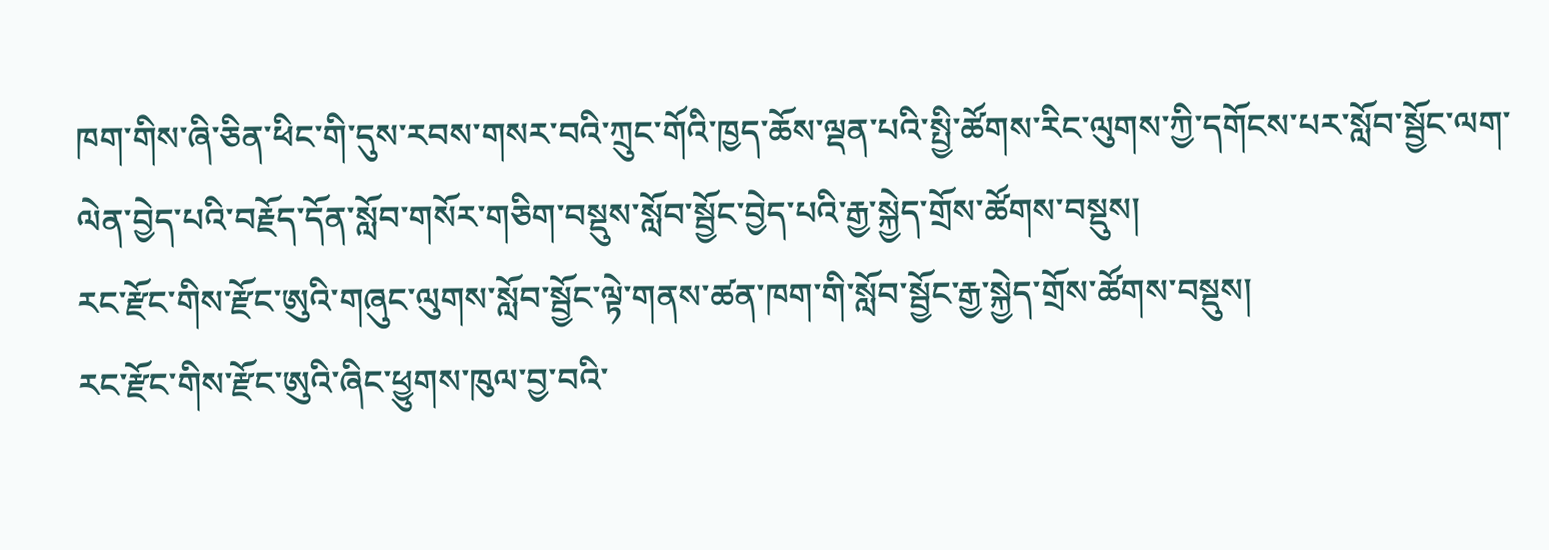ཁག་གིས་ཞི་ཅིན་ཕིང་གི་དུས་རབས་གསར་བའི་ཀྲུང་གོའི་ཁྱད་ཆོས་ལྡན་པའི་སྤྱི་ཚོགས་རིང་ལུགས་ཀྱི་དགོངས་པར་སློབ་སྦྱོང་ལག་ལེན་བྱེད་པའི་བརྗོད་དོན་སློབ་གསོར་གཅིག་བསྡུས་སློབ་སྦྱོང་བྱེད་པའི་རྒྱ་སྐྱེད་གྲོས་ཚོགས་བསྡུས།
རང་རྫོང་གིས་རྫོང་ཨུའི་གཞུང་ལུགས་སློབ་སྦྱོང་ལྟེ་གནས་ཚན་ཁག་གི་སློབ་སྦྱོང་རྒྱ་སྐྱེད་གྲོས་ཚོགས་བསྡུས།
རང་རྫོང་གིས་རྫོང་ཨུའི་ཞིང་ཕྱུགས་ཁུལ་བྱ་བའི་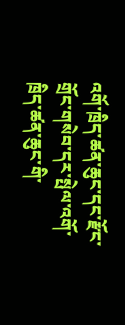འགོ་ཁྲིད་ཚན་ཆུང་དང་རྫོང་གྲོང་གསེབ་དར་སྤེལ་འགོ་ཁྲིད་ཚན་ཆུང་གི་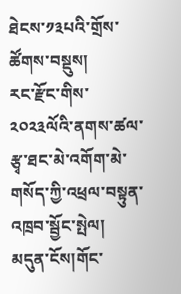ཐེངས་༡༣པའི་གྲོས་ཚོགས་བསྡུས།
རང་རྫོང་གིས་༢༠༢༣ལོའི་ནགས་ཚལ་རྩྭ་ཐང་མེ་འགོག་མེ་གསོད་ཀྱི་འཕྲལ་བསྟུན་འཁྲབ་སྦྱོང་སྤེལ།
མདུན་ངོས།གོང་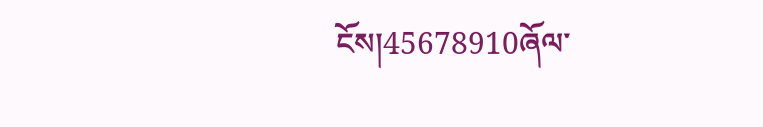ངོས།45678910ཞོལ་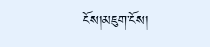ངོས།མཇུག་ངོས།